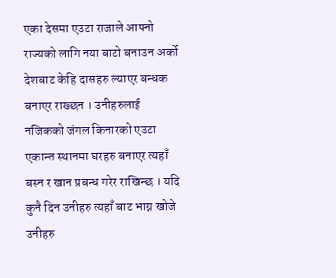एका देसमा एउटा राजाले आफ्नो राज्यको लागि नया बाटो बनाउन अर्को देशबाट केहि दासहरु ल्याएर बन्धक बनाएर राख्छन । उनीहरुलाई नजिकको जंगल किनारको एउटा एकान्त स्थानमा घरहरु बनाएर त्यहाँ बस्न र खान प्रबन्ध गरेर राखिन्छ । यदि कुनै दिन उनीहरु त्यहाँ बाट भाग्न खोजे उनीहरु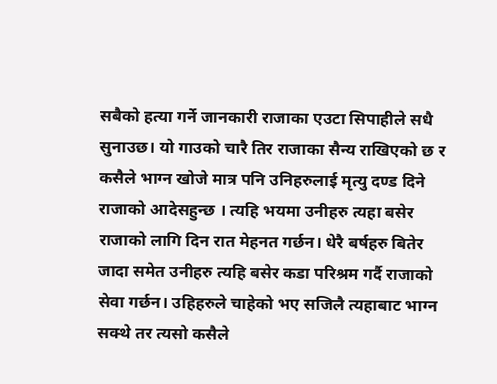सबैको हत्या गर्ने जानकारी राजाका एउटा सिपाहीले सधै सुनाउछ। यो गाउको चारै तिर राजाका सैन्य राखिएको छ र कसैले भाग्न खोजे मात्र पनि उनिहरुलाई मृत्यु दण्ड दिने राजाको आदेसहुन्छ । त्यहि भयमा उनीहरु त्यहा बसेर राजाको लागि दिन रात मेहनत गर्छन। धेरै बर्षहरु बितेर जादा समेत उनीहरु त्यहि बसेर कडा परिश्रम गर्दै राजाको सेवा गर्छन। उहिहरुले चाहेको भए सजिलै त्यहाबाट भाग्न सक्थे तर त्यसो कसैले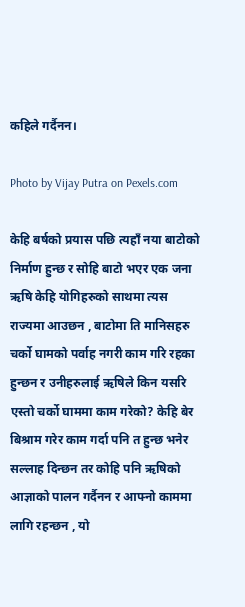कहिले गर्दैनन।

Photo by Vijay Putra on Pexels.com

केहि बर्षको प्रयास पछि त्यहाँ नया बाटोको निर्माण हुन्छ र सोहि बाटो भएर एक जना ऋषि केहि योगिहरुको साथमा त्यस राज्यमा आउछन , बाटोमा ति मानिसहरु चर्को घामको पर्वाह नगरी काम गरि रहका हुन्छन र उनीहरुलाई ऋषिले किन यसरि एस्तो चर्को घाममा काम गरेको? केहि बेर बिश्राम गरेर काम गर्दा पनि त हुन्छ भनेर सल्लाह दिन्छन तर कोहि पनि ऋषिको आज्ञाको पालन गर्दैनन र आफ्नो काममा लागि रहन्छन , यो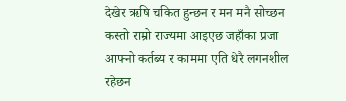देखेर ऋषि चकित हुन्छन र मन मनै सोच्छन कस्तो राम्रो राज्यमा आइएछ जहाँका प्रजा आफ्नो कर्तब्य र काममा एति धेरै लगनशील रहेछन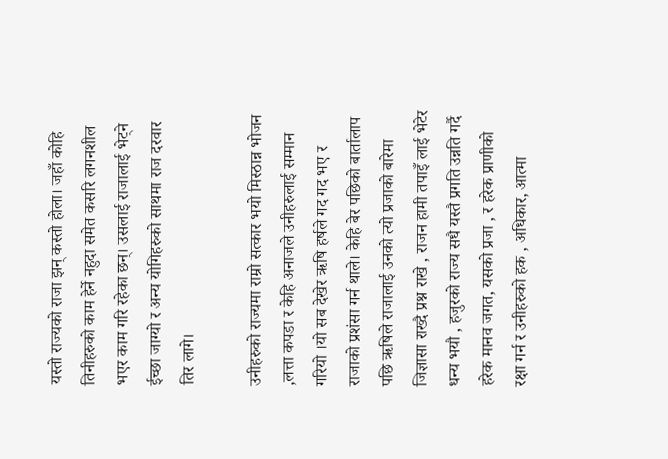यस्तो राज्यको राजा झन् कस्तो होला। जहाँ कोहि तिनीहरुको काम हेर्ने नहुदा समेत कसरि लगनशील भएर काम गरि रहेका छन्। उसलाई राजालाई भेट्ने ईच्छा जाग्यो र अन्य योगिहरुको साथमा राज दरवार तिर लागे।

उनीहरुको राज्यमा राम्रो सत्कार भयो मिस्ठान्न भोजन ,लत्ता कपडा र केहि अनाजले उनीहरुलाई सम्मान गरियो ।यो सब देखेर ऋषि हर्षले गद गद भए र राजाको प्रशंसा गर्न थाले। केहि बेर पछिको बार्तालाप पछि ऋषिले राजालाई उनको त्यो प्रजाको बारेमा जिज्ञासा राख्दै प्रश्न राखे , राजन हामी तपाइँ लाई भेटेर धन्य भयौ , हजुरको राज्य सधै यस्तै प्रगति उन्नति गर्दै हरेक मानव जगत, यसको प्रजा , र हरेक प्राणीको रक्षा गर्न र उनीहरुको हक , अधिकार, आत्मा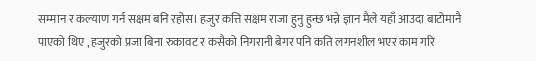सम्मान र कल्याण गर्न सक्षम बनि रहोस। हजुर कत्ति सक्षम राजा हुनु हुन्छ भन्ने ज्ञान मैले यहाँ आउदा बाटोमानै पाएको थिए , हजुरको प्रजा बिना रुकावट र कसैको निगरानी बेगर पनि कति लगनशील भएर काम गरि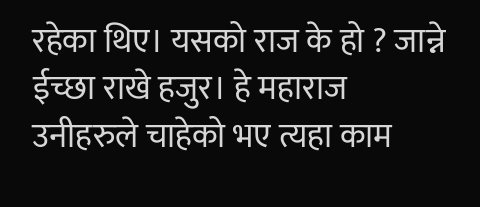रहेका थिए। यसको राज के हो ? जान्ने ईच्छा राखे हजुर। हे महाराज उनीहरुले चाहेको भए त्यहा काम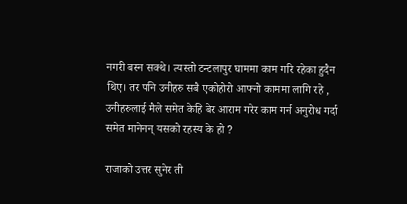नगरी बस्न सक्थे। त्यस्तो टन्टलापुर घाममा काम गरि रहेका हुदैन थिए। तर पनि उनीहरु सबै एकोहोरो आफ्नो काममा लागि रहे , उनीहरुलाई मैले समेत केहि बेर आराम गरेर काम गर्न अनुरोध गर्दा समेत मानेनन् यसको रहस्य के हो ?

राजाको उत्तर सुनेर ती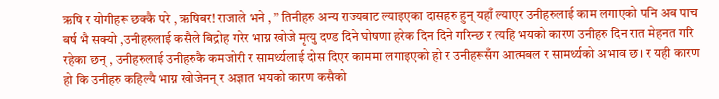ऋषि र योगीहरू छक्कै परे , ऋषिबर! राजाले भने , ” तिनीहरु अन्य राज्यबाट ल्याइएका दासहरु हुन् यहाँ ल्याएर उनीहरुलाई काम लगाएको पनि अब पाच बर्ष भै सक्यो ,उनीहरुलाई कसैले बिद्रोह गरेर भाग्न खोजे मृत्यु दण्ड दिने घोषणा हरेक दिन दिने गरिन्छ र त्यहि भयको कारण उनीहरु दिन रात मेहनत गरि रहेका छन् , उनीहरुलाई उनीहरुकै कमजोरी र सामर्थ्यलाई दोस दिएर काममा लगाइएको हो र उनीहरूसँग आत्मबल र सामर्थ्यको अभाव छ। र यही कारण हो कि उनीहरु कहिल्यै भाग्न खोजेनन् र अज्ञात भयको कारण कसैको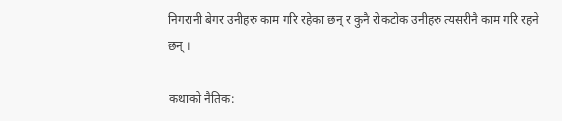निगरानी बेगर उनीहरु काम गरि रहेका छन् र कुनै रोकटोक उनीहरु त्यसरीनै काम गरि रहने छन् ।

कथाको नैतिक: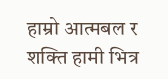हाम्रो आत्मबल र शक्ति हामी भित्र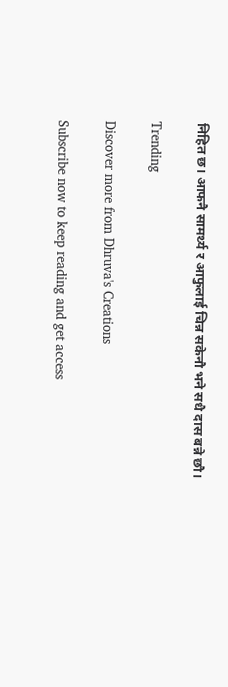निहित छ। आफनै सामर्थ्य र आफुलाई चिन्न सकेनौ भने सधै दास बन्ने छौ।

Trending

Discover more from Dhruva's Creations

Subscribe now to keep reading and get access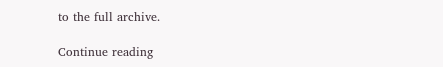to the full archive.

Continue reading